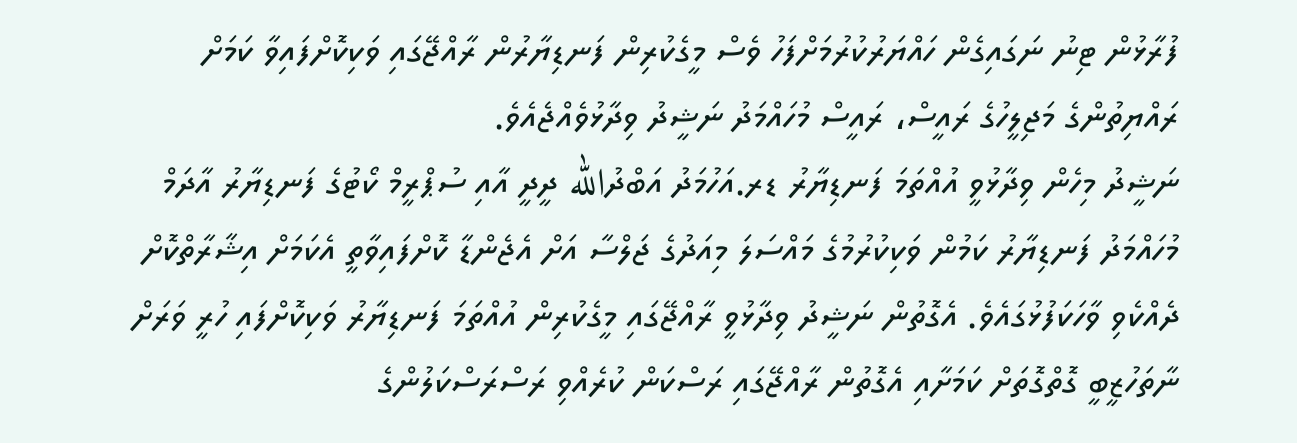ފުރާޅުން ޓިނު ނަގައިގެން ހައްޔަރުކުރުމަށްފަހު ވެސް މީގެކުރިން ފަނޑިޔާރުން ރާއްޖޭގައި ވަކިކޮށްފައިވާ ކަމަށް ރައްޔިތުންގެ މަޖިލީހުގެ ރައީސް، ރައީސް މުހައްމަދު ނަޝީދު ވިދާޅުވެއްޖެއެވެ.
ނަޝީދު މިހެން ވިދާޅުވީ އުއްތަމަ ފަނޑިޔާރު ޑރ.އަހުމަދު އަބްދުالله ދީދީ އާއި ސުޕްރީމް ކޯޓުގެ ފަނޑިޔާރު އާދަމް މުހައްމަދު ފަނޑިޔާރު ކަމުން ވަކިކުރުމުގެ މައްސަލަ މިއަދުގެ ޖަލްސާ އަށް އެޖެންޑާ ކޮށްފައިވާތީ އެކަމަށް އިޝާރާތްކޮށް ދެއްކެވި ވާހަކަފުޅުގައެވެ. އެގޮތުން ނަޝީދު ވިދާޅުވީ ރާއްޖޭގައި މީގެކުރިން އުއްތަމަ ފަނޑިޔާރު ވަކިކޮށްފައި ހުރީ ވަރަށް ނާތަހުޒީބީ ގޮތްގޮތަށް ކަމަށާއި އެގޮތުން ރާއްޖޭގައި ރަސްކަން ކުރެއްވި ރަސްރަސްކަލުންގެ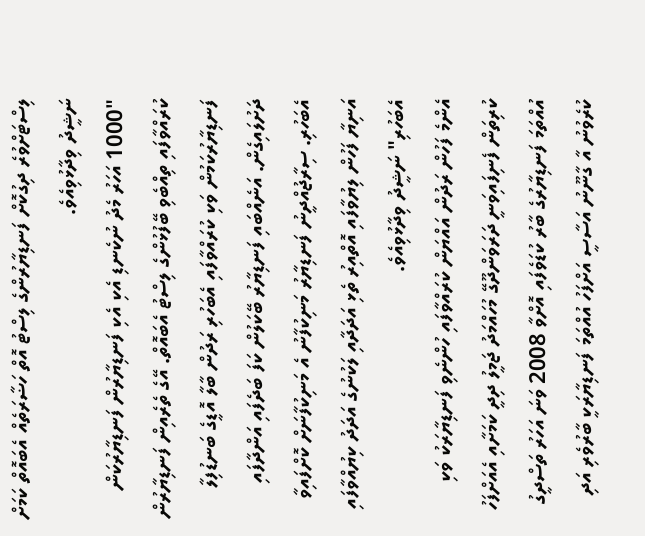ލިސްޓަށްވުރެ ދިގުކޮށް ފަނޑިޔާރުންގެ ލިސްޓު އޮތް ހަޟާރަތެއް އެބައޮތް ކަމަށް ނަޝީދު ވިދާޅުވިއެވެ.
"1000 އަހަރު މެދު ނުކެނޑި އެކި އެކި ފަނޑިޔާރުން ފަނޑިޔާރުކަން ކުރައްވާފައި ތިއްބެވި ބޭފުޅުންގެ ލިސްޓު އެބައޮތް. އޭގެ ތެރެއިން ފަނޑިޔާރުން ފަނޑިޔާރުކަމުން ވަކި ކުރައްވާފައި އެބަހުރި ރަދުން ބާލާ އޮޑީގެ ބަނޑުފިލާ ދަށުލައިގެން. އަނެއްބައި ފަނޑިޔާރު ބޭކަލުން ކަފަ ބަދެފައި އަންދާފައި އެބަހުރި. ސިރާޖުއްދީނު ފަނޑިޔާރު މަނިކުފާނު އެ މަނިކުފާނަށް ކޮށްފައިވާ އަނިޔާ ފަހުން ލިޔުވާފައި އޮތްއިރު ތެޅި އަދަދާއި ލަކުނުގެ އަދަދު ކިޔުއްވާފައި އެބަހުރި" ނަޝީދު ވިދާޅުވިއެވެ.
އެންމެ ފަހުން ރަދުން އައްޔަން ކުރައްވާފައި ހުންނެވި ފަނޑިޔާރަކު ވަކި ކުރިތަން ފެނިފައިވަނީ ދަރަވަންދޫގޭ މުހައްމަދު ޖަމީލު ދިދީ ކަމަށާއި އެއަށްފަހު އުއްތަމަ ފަނޑިޔާރުގެ ބާރު ކުޑަވެފައި އޮށްވާ 2008 ވަނަ އަހަރު ތަސްދީގު ކުރެވުނު އާ ގާނޫނު އަސާސީ އަށްފަހު އުއްތަމަ ފަނޑިޔާރަކީ ބާރުވެރި އަދި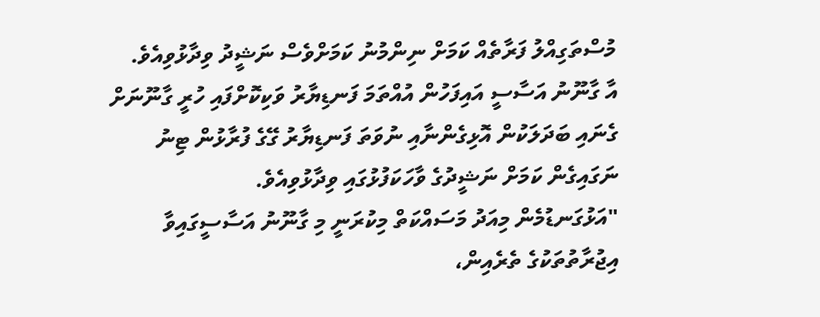މުސްތަގިއްލު ފަރާތެއް ކަމަށް ނިންމުނު ކަމަށްވެސް ނަޝީދު ވިދާޅުވިއެވެ.
އާ ގާނޫނު އަސާސީ އައިފަހުން އުއްތަމަ ފަނޑިޔާރު ވަކިކޮށްފައި ހުރީ ގާނޫނަށް ގެނައި ބަދަލަކުން އޮޅިގެންނާއި ނުވަތަ ފަނޑިޔާރު ގޭގެ ފުރާޅުން ޓިނު ނަގައިގެން ކަމަށް ނަޝީދުގެ ވާހަކަފުޅުގައި ވިދާޅުވިއެވެ.
"އަޅުގަނޑުމެން މިއަދު މަސައްކަތް މިކުރަނީ މި ގާނޫނު އަސާސީގައިވާ އިޖުރާތުތަކުގެ ތެރެއިން،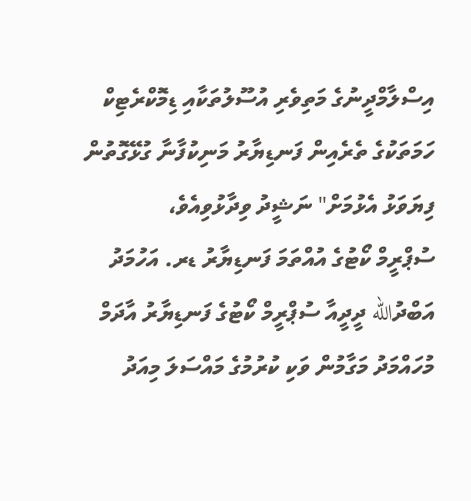އިސްލާމްދީނުގެ މަތިވެރި އުސޫލުތަކާއި ޑިމޮކްރެޓިކް ހަމަތަކުގެ ތެރެއިން ފަނޑިޔާރު މަނިކުފާނާ ގުޅޭގޮތުން ފިޔަވަޅު އެޅުމަށް" ނަޝީދު ވިދާޅުވިއެވެ،
ސުޕްރީމް ކޯޓުގެ އުއްތަމަ ފަނޑިޔާރު ޑރ. އަހުމަދު އަބްދުالله ދީދީއާ ސުޕްރީމް ކޯޓުގެ ފަނޑިޔާރު އާދަމް މުހައްމަދު މަގާމުން ވަކި ކުރުމުގެ މައްސަލަ މިއަދު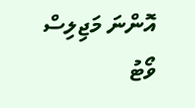އޮންނަ މަޖިލިސް ވޯޓު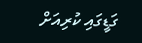ގަޑީގައި ކުރިއަށް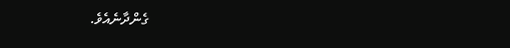ގެންދާނެއެވެ.